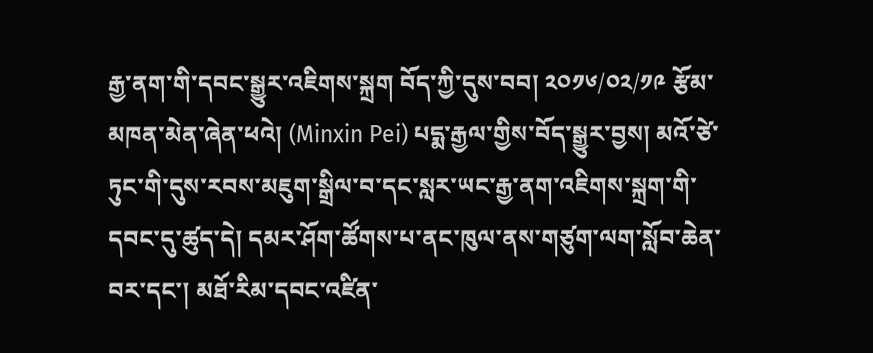རྒྱ་ནག་གི་དབང་སྒྱུར་འཇིགས་སྐྲག བོད་ཀྱི་དུས་བབ། ༢༠༡༦/༠༢/༡༩ རྩོམ་མཁན་མེན་ཞེན་ཕའེ། (Minxin Pei) པདྨ་རྒྱལ་གྱིས་བོད་སྒྱུར་བྱས། མའོ་ཙེ་ཏུང་གི་དུས་རབས་མཇུག་སྒྲིལ་བ་དང་སླར་ཡང་རྒྱ་ནག་འཇིགས་སྐྲག་གི་དབང་དུ་ཚུད་དེ། དམར་ཤོག་ཚོགས་པ་ནང་ཁུལ་ནས་གཙུག་ལག་སློབ་ཆེན་བར་དང་། མཐོ་རིམ་དབང་འཛིན་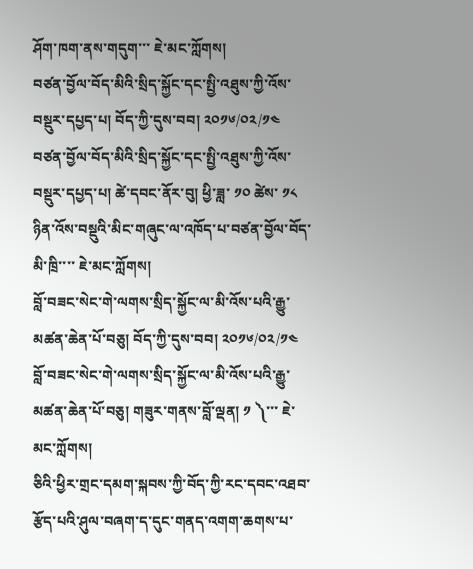ཤོག་ཁག་ནས་གདུག་་་ ཇེ་མང་ཀློགས།
བཙན་བྱོལ་བོད་མིའི་སྲིད་སྐྱོང་དང་སྤྱི་འཐུས་ཀྱི་འོས་བསྡུར་དཔྱད་པ། བོད་ཀྱི་དུས་བབ། ༢༠༡༦/༠༢/༡༤ བཙན་བྱོལ་བོད་མིའི་སྲིད་སྐྱོང་དང་སྤྱི་འཐུས་ཀྱི་འོས་བསྡུར་དཔྱད་པ། ཚེ་དབང་ནོར་བུ། ཕྱི་ཟླ་ ༡༠ ཚེས་ ༡༨ ཉིན་འོས་བསྡུའི་མིང་གཞུང་ལ་འཁོད་པ་བཙན་བྱོལ་བོད་མི་ཁྲི་་་་ ཇེ་མང་ཀློགས།
བློ་བཟང་སེང་གེ་ལགས་སྲིད་སྐྱོང་ལ་མི་འོས་པའི་རྒྱུ་མཚན་ཆེན་པོ་བཅུ། བོད་ཀྱི་དུས་བབ། ༢༠༡༦/༠༢/༡༤ བློ་བཟང་སེང་གེ་ལགས་སྲིད་སྐྱོང་ལ་མི་འོས་པའི་རྒྱུ་མཚན་ཆེན་པོ་བཅུ། གཟུར་གནས་བློ་ལྡན། ༡ ༽་་་ ཇེ་མང་ཀློགས།
ཅིའི་ཕྱིར་གྲང་དམག་སྐབས་ཀྱི་བོད་ཀྱི་རང་དབང་འཐབ་རྩོད་པའི་ཤུལ་བཞག་ད་དུང་གནད་འགག་ཆགས་པ་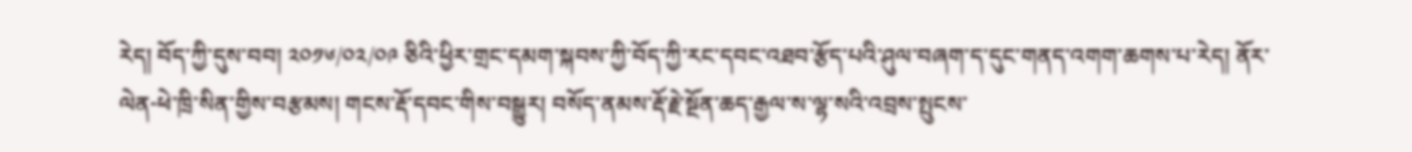རེད། བོད་ཀྱི་དུས་བབ། ༢༠༡༦/༠༢/༠༩ ཅིའི་ཕྱིར་གྲང་དམག་སྐབས་ཀྱི་བོད་ཀྱི་རང་དབང་འཐབ་རྩོད་པའི་ཤུལ་བཞག་ད་དུང་གནད་འགག་ཆགས་པ་རེད། ནོར་ལེན-ཕེ་ཁྲི་སིན་གྱིས་བརྩམས། གངས་རྡོ་དབང་གིས་བསྒྱུར། བསོད་ནམས་རྡོ་རྗེ་སྔོན་ཆད་རྒྱལ་ས་ལྷ་སའི་འབྲས་སྤུངས་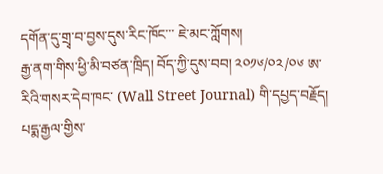དགོན་དུ་གྲྭ་བ་བྱས་དུས་རིང་ཁོང་་་ ཇེ་མང་ཀློགས།
རྒྱ་ནག་གིས་ཕྱི་མི་བཙན་ཁྲིད། བོད་ཀྱི་དུས་བབ། ༢༠༡༦/༠༢/༠༦ ཨ་རིའི་གསར་དེབ་ཁང་ (Wall Street Journal) གི་དཔྱད་བརྗོད། པདྨ་རྒྱལ་གྱིས་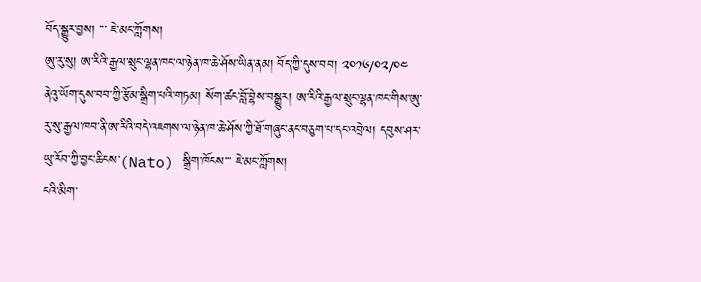བོད་སྒྱུར་བྱས། ་་་ ཇེ་མང་ཀློགས།
ཨུ་རུ་སུ། ཨ་རིའི་རྒྱལ་སྲུང་ལྷན་ཁང་ལ་ཉེན་ཁ་ཆེ་ཤོས་ཡིན་ནམ། བོད་ཀྱི་དུས་བབ། ༢༠༡༦/༠༢/༠༤ ནེའུ་ཡོག་དུས་བབ་ཀྱི་རྩོམ་སྒྲིག་པའི་གཏམ། སོག་ཚང་བློ་བྷེས་བསྒྱུར། ཨ་རིའི་རྒྱལ་སྲུང་ལྷན་ཁང་གིས་ཨུ་རུ་སུ་རྒྱལ་ཁབ་ནི་ཨ་རིའི་བདེ་འཇགས་ལ་ཉེན་ཁ་ཆེ་ཤོས་ཀྱི་ཐོ་གཞུང་ནང་བཅུག་པ་དང་འབྲེལ། དབུས་ཤར་ཡུ་རོབ་ཀྱི་བྱང་ཆིངས་(Nato) སྒྲིག་ཁོངས་་་ ཇེ་མང་ཀློགས།
ངའི་མིག་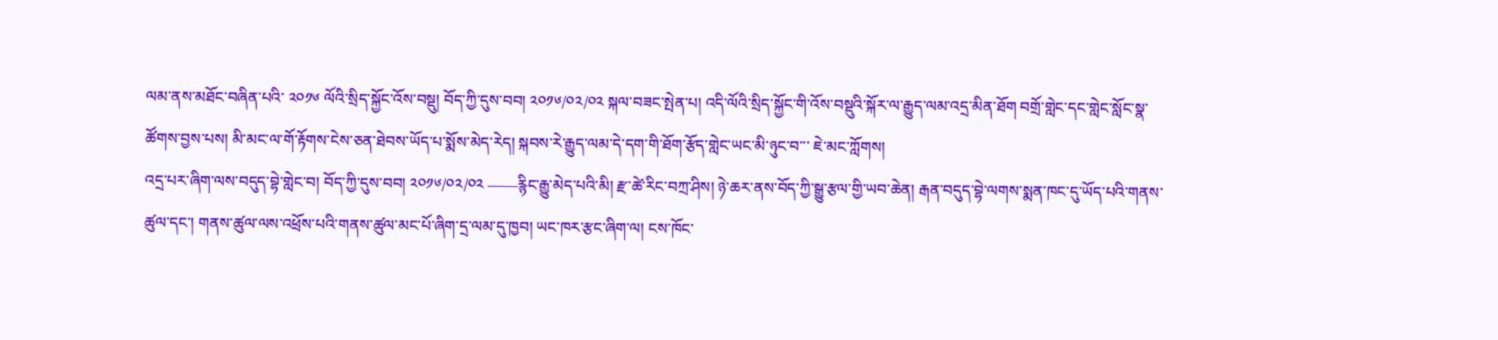ལམ་ནས་མཐོང་བཞིན་པའི་ ༢༠༡༦ ལོའི་སྲིད་སྐྱོང་འོས་བསྡུ། བོད་ཀྱི་དུས་བབ། ༢༠༡༦/༠༢/༠༢ སྐལ་བཟང་སྤེན་པ། འདི་ལོའི་སྲིད་སྐྱོང་གི་འོས་བསྡུའི་སྐོར་ལ་རྒྱུད་ལམ་འདྲ་མིན་ཐོག བགྲོ་གླེང་དང་གླེང་སློང་སྣ་ཚོགས་བྱས་པས། མི་མང་ལ་གོ་རྟོགས་ངེས་ཅན་ཐེབས་ཡོད་པ་སྨོས་མེད་རེད། སྐབས་རེ་རྒྱུད་ལམ་དེ་དག་གི་ཐོག་རྩོད་གླེང་ཡང་མི་ཉུང་བ་་་ ཇེ་མང་ཀློགས།
འདྲ་པར་ཞིག་ལས་བདུད་བྷེ་གླེང་བ། བོད་ཀྱི་དུས་བབ། ༢༠༡༦/༠༢/༠༢ ——རྙིང་རྒྱུ་མེད་པའི་མི། རྫ་ཚེ་རིང་བཀྲ་ཤིས། ཉེ་ཆར་ནས་བོད་ཀྱི་སྒྱུ་རྩལ་གྱི་ཡབ་ཆེན། རྒན་བདུད་བྷེ་ལགས་སྨན་ཁང་དུ་ཡོད་པའི་གནས་ཚུལ་དང་། གནས་ཚུལ་ལས་འཕྲོས་པའི་གནས་ཚུལ་མང་པོ་ཞིག་དྲ་ལམ་དུ་ཁྱབ། ཡང་ཁར་རྩང་ཞིག་ལ། ངས་ཁོང་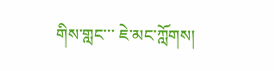གིས་གླང་་་ ཇེ་མང་ཀློགས།